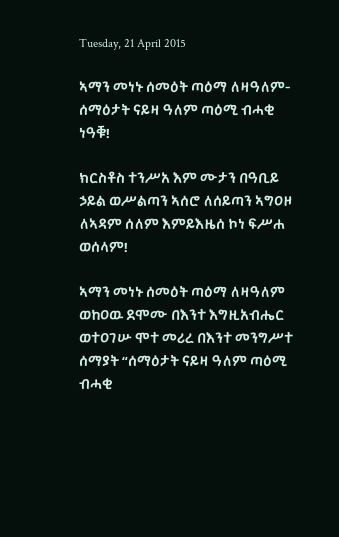Tuesday, 21 April 2015

ኣማን መነኑ ሰመዕት ጣዕማ ለዛዓለም-ሰማዕታት ናይዛ ዓለም ጣዕሚ ብሓቂ ነዓቑ!

ክርስቶስ ተንሥአ እም ሙታን በዓቢይ ኃይል ወሥልጣን ኣሰሮ ለሰይጣን ኣግዐዞ ለኣዳም ሰለም እምይእዜሰ ኮነ ፍሥሐ ወሰላም!

ኣማን መነኑ ሰመዕት ጣዕማ ለዛዓለም ወከዐዉ ደሞሙ በእንተ እግዚአብሔር ወተዐገሡ ሞተ መሪረ በእንተ መንግሥተ ሰማያት “ሰማዕታት ናይዛ ዓለም ጣዕሚ ብሓቂ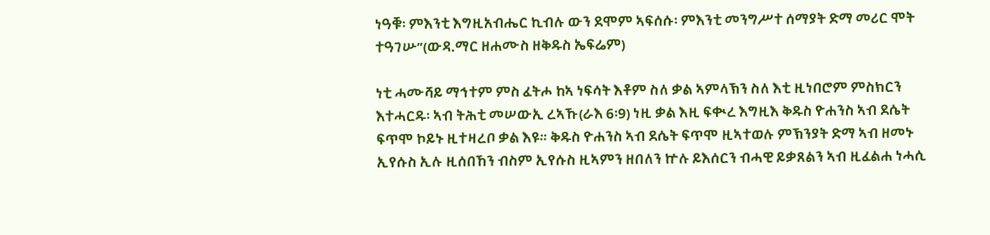ነዓቑ፡ ምእንቲ እግዚአብሔር ኪብሉ ውን ደሞም ኣፍሰሱ፡ ምእንቲ መንግሥተ ሰማያት ድማ መሪር ሞት ተዓገሡ”(ውዳ.ማር ዘሐሙስ ዘቅዱስ ኤፍሬም)

ነቲ ሓሙሻይ ማኅተም ምስ ፈትሖ ከኣ ነፍሳት እቶም ስለ ቃል ኣምላኽን ስለ እቲ ዚነበሮም ምስክርን እተሓርዱ፡ ኣብ ትሕቲ መሠውኢ ረኣኹ(ራእ 6፡9) ነዚ ቃል እዚ ፍቊረ እግዚእ ቅዱስ ዮሐንስ ኣብ ደሴት ፍጥሞ ኮይኑ ዚተዛረቦ ቃል እዩ። ቅዱስ ዮሐንስ ኣብ ደሴት ፍጥሞ ዚኣተወሉ ምኽንያት ድማ ኣብ ዘመኑ ኢየሱስ ኢሉ ዚሰበኸን ብስም ኢየሱስ ዚኣምን ዘበለን ኵሉ ይእሰርን ብሓዊ ይቃጸልን ኣብ ዚፈልሐ ነሓሲ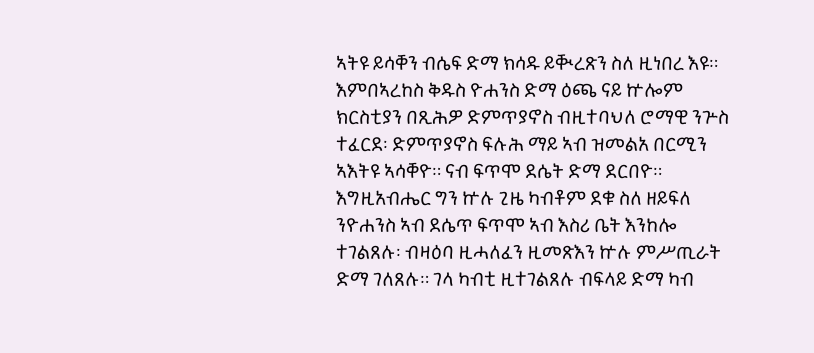ኣትዩ ይሳቐን ብሴፍ ድማ ክሳዱ ይቚረጽን ስለ ዚነበረ እዩ። እምበኣረከስ ቅዱስ ዮሐንስ ድማ ዕጫ ናይ ኵሎም ክርስቲያን በጺሕዎ ድምጥያኖስ ብዚተባህለ ሮማዊ ንጕስ ተፈርደ፡ ድምጥያኖስ ፍሉሕ ማይ ኣብ ዝመልአ በርሚን ኣእትዩ ኣሳቐዮ። ናብ ፍጥሞ ደሴት ድማ ደርበዮ። እግዚአብሔር ግን ኵሉ ጊዜ ካብቶም ደቁ ስለ ዘይፍለ ንዮሐንስ ኣብ ደሴጥ ፍጥሞ ኣብ እስሪ ቤት እንከሎ ተገልጸሉ፡ ብዛዕባ ዚሓለፈን ዚመጽእን ኵሉ ምሥጢራት ድማ ገለጸሉ። ገላ ካብቲ ዚተገልጸሉ ብፍላይ ድማ ካብ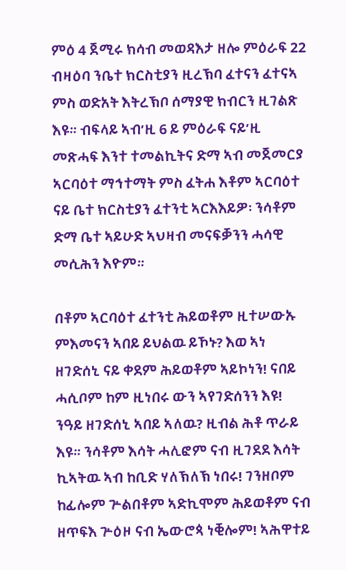ምዕ 4 ጀሚሩ ክሳብ መወዳእታ ዘሎ ምዕራፍ 22 ብዛዕባ ንቤተ ክርስቲያን ዚረኽባ ፈተናን ፈተናኣ ምስ ወድአት እትረኽቦ ሰማያዊ ክብርን ዚገልጽ እዩ። ብፍላይ ኣብ’ዚ 6 ይ ምዕራፍ ናይ’ዚ መጽሓፍ እንተ ተመልኪትና ድማ ኣብ መጀመርያ ኣርባዕተ ማኅተማት ምስ ፈትሐ እቶም ኣርባዕተ ናይ ቤተ ክርስቲያን ፈተንቲ ኣርእእይዎ፡ ንሳቶም ድማ ቤተ ኣይሁድ ኣህዛብ መናፍቓንን ሓሳዊ መሲሕን እዮም።

በቶም ኣርባዕተ ፈተንቲ ሕይወቶም ዚተሠውኡ ምእመናን ኣበይ ይህልዉ ይኾኑ? እወ ኣነ ዘገድሰኒ ናይ ቀደም ሕይወቶም ኣይኮነን! ናበይ ሓሲቦም ከም ዚነበሩ ውን ኣየገድሰንን እዩ! ንዓይ ዘገድሰኒ ኣበይ ኣለዉ? ዚብል ሕቶ ጥራይ እዩ። ንሳቶም እሳት ሓሊፎም ናብ ዚገደደ እሳት ኪኣትዉ ኣብ ከቢድ ሃለኽለኽ ነበሩ! ገንዘቦም ከፊሎም ጕልበቶም ኣድኪሞም ሕይወቶም ናብ ዘጥፍእ ጕዕዞ ናብ ኤውሮጳ ነቒሎም! ኣሕዋተይ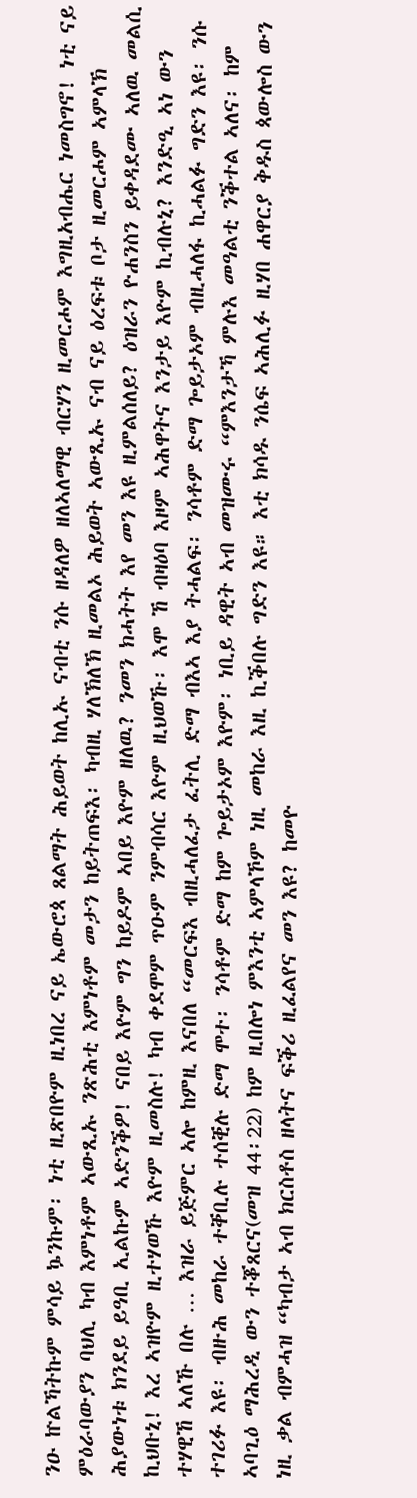ንዑ ኵልኻትኩም ምሳይ ኴንኩም፡ ነቲ ዚጽበዮም ዚነበረ ናይ ኤውሮጳ ጸልማት ሕይወት ከሊኡ ናብቲ ንሱ ዘዳለዎ ዘለኣለማዊ ብርሃን ዚመርሖም እግዚአብሔር ነመስግኖ! ነቲ ናይ ምዕራባውያን ባህሊ ካብ እምነቶም ኣውጺኡ ንጽሕቲ እምነቶም መታን ከይትጠፍእ፡ ካብዚ ሃለኽለኽ ዚመልኦ ሕይወት ኣውጺኡ ናብ ናይ ዕረፍቱ ቦታ ዚመርሖም ኣምላኽ ሕያውነቱ ክንደይ ይዓቢ ኢልኩም ኣድንቕዎ! ናበይ እዮም ግን ከይዶም ኣበይ እዮም ዘለዉ? ንመን ክሓትት እየ መን እዩ ዚምልሰለይ? ዕዝራን ዮሐንስን ይቀዳደሙ ኣለዉ መልሲ ኪህቡኒ! እረ ኣዝዮም ዚተሃወኹ እዮም ዚመስሉ! ካብ ቀደሞም ጥዑም ንምብሳር እዮም ዚህወኹ፡ እሞ ኸ ብዛዕባ እዞም ኣሕዋትና እንታይ እዮም ኪብሉኒ? እንድዒ ኣነ ውን ተሃዊኸ ኣለኹ በሉ … እዝራ ይጅምር ኣሎ ከምዚ እናበለ “መርፍእ ብዚሓለፈታ ፈትሊ ድማ ብእኣ እያ ትሓልፍ፡ ንሳቶም ድማ ጐይታኦም ብዚሓለፋ ኪሓልፉ ግድን እዩ፡ ንሱ ተገሪፉ እዩ፡ ብዙሕ መከራ ተቐቢሉ ተሰቒሉ ድማ ሞተ፡ ንሳቶም ድማ ከም ጐይታኦም እዮም፡ ነቢይ ዳዊት ኣብ መዝሙሩ “ምእንታኻ ምሉእ መዓልቲ ንቕተል ኣለና፡ ከም ኣባጊዕ ማሕረዲ ውን ተቖጸርና(መዝ 44፡22) ከም ዚበሎነ ምእንቲ ኣምላኾም ነዚ መከራ እዚ ኪቕበሉ ግድን እዩ። እቲ ክሳዱ ንሴፍ ኣሕሊፉ ዚሃበ ሐዋርያ ቅዱስ ጳውሎስ ውን ነዚ ቃል ብምሓዝ “ካብታ ኣብ ክርስቶስ ዘላትና ፍቕሪ ዚፈልየና መን እዩ? ከመዮ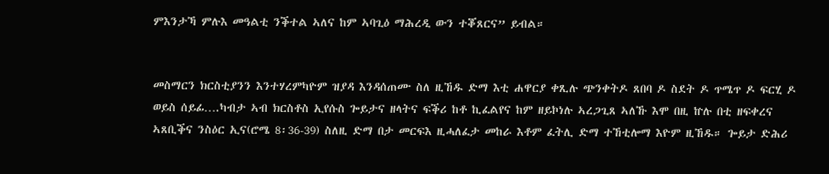ምእንታኻ ምሉእ መዓልቲ ንቕተል ኣለና ከም ኣባጊዕ ማሕረዲ ውን ተቖጸርና” ይብል።


መስማርን ክርስቲያንን እንተሃረምካዮም ዝያዳ እንዳሰጠሙ ስለ ዚኸዱ ድማ እቲ ሐዋርያ ቀጺሉ ጭንቀትዶ ጸበባ ዶ ስደት ዶ ጥሜጥ ዶ ፍርሂ ዶ ወይስ ሰይፊ….ካብታ ኣብ ክርስቶስ ኢየሱስ ጐይታና ዘላትና ፍቕሪ ከቶ ኪፈልየና ከም ዘይኮነሉ ኣረጋጊጸ ኣለኹ እሞ በዚ ኵሉ በቲ ዘፍቀረና ኣጸቢቕና ንስዕር ኢና(ሮሜ 8፡36-39) ስለዚ ድማ በታ መርፍእ ዚሓለፈታ መከራ እቶም ፈትሊ ድማ ተኸቲሎማ እዮም ዚኸዱ። ጐይታ ድሕሪ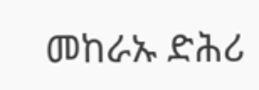መከራኡ ድሕሪ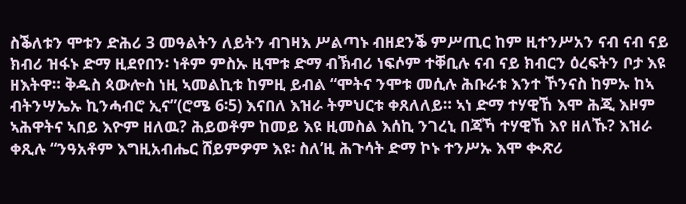ስቕለቱን ሞቱን ድሕሪ 3 መዓልትን ለይትን ብገዛእ ሥልጣኑ ብዘደንቕ ምሥጢር ከም ዚተንሥአን ናብ ናብ ናይ ክብሪ ዝፋኑ ድማ ዚደየበን፡ ነቶም ምስኡ ዚሞቱ ድማ ብኽብሪ ነፍሶም ተቐቢሉ ናብ ናይ ክብርን ዕረፍትን ቦታ እዩ ዘእትዋ። ቅዱስ ጳውሎስ ነዚ ኣመልኪቱ ከምዚ ይብል “ሞትና ንሞቱ መሲሉ ሕቡራቱ እንተ ኾንናስ ከምኡ ከኣ ብትንሣኤኡ ኪንሓብሮ ኢና”(ሮሜ 6፡5) እናበለ እዝራ ትምህርቱ ቀጸለለይ። ኣነ ድማ ተሃዊኸ እሞ ሕጂ እዞም ኣሕዋትና ኣበይ እዮም ዘለዉ? ሕይወቶም ከመይ እዩ ዚመስል እሰኪ ንገረኒ በጃኻ ተሃዊኸ እየ ዘለኹ? እዝራ ቀጺሉ “ንዓአቶም እግዚአብሔር ሸይምዎም እዩ፡ ስለ’ዚ ሕጉሳት ድማ ኮኑ ተንሥኡ እሞ ቊጽሪ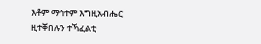እቶም ማኅተም እግዚአብሔር ዚተቐበሉን ተኻፈልቲ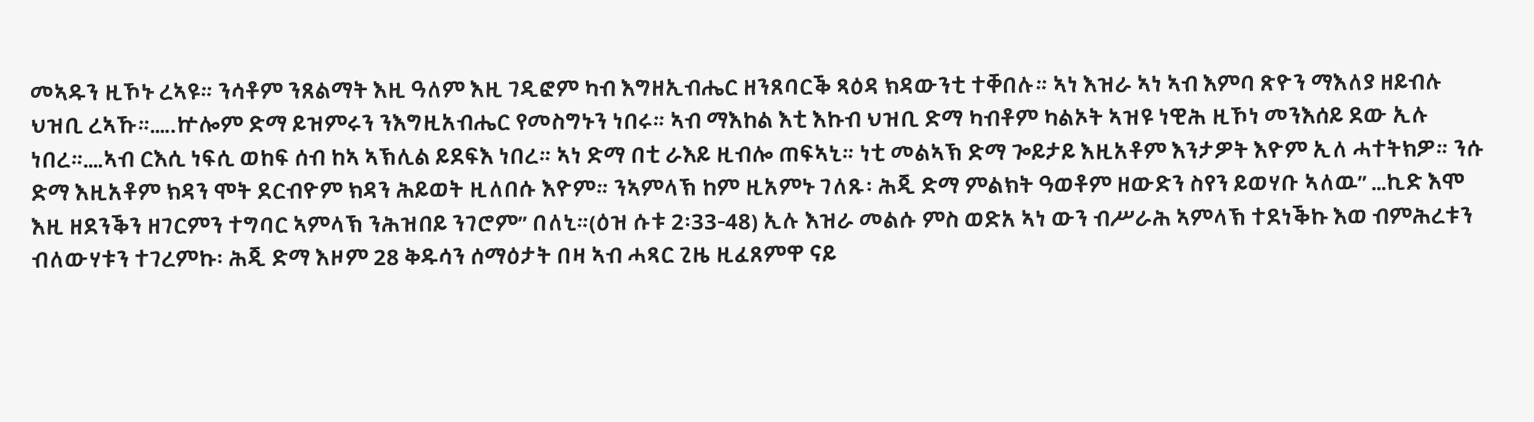መኣዱን ዚኾኑ ረኣዩ። ንሳቶም ንጸልማት እዚ ዓለም እዚ ገዲፎም ካብ እግዘኢብሔር ዘንጸባርቕ ጻዕዳ ክዳውንቲ ተቐበሉ። ኣነ እዝራ ኣነ ኣብ እምባ ጽዮን ማእለያ ዘይብሉ ህዝቢ ረኣኹ።…..ኵሎም ድማ ይዝምሩን ንእግዚአብሔር የመስግኑን ነበሩ። ኣብ ማእከል እቲ እኩብ ህዝቢ ድማ ካብቶም ካልኦት ኣዝዩ ነዊሕ ዚኾነ መንእሰይ ደው ኢሉ ነበረ።….ኣብ ርእሲ ነፍሲ ወከፍ ሰብ ከኣ ኣኽሊል ይደፍእ ነበረ። ኣነ ድማ በቲ ራእይ ዚብሎ ጠፍኣኒ። ነቲ መልኣኽ ድማ ጐይታይ እዚአቶም እንታዎት እዮም ኢለ ሓተትክዎ። ንሱ ድማ እዚአቶም ክዳን ሞት ደርብዮም ክዳን ሕይወት ዚለበሱ እዮም። ንኣምላኽ ከም ዚአምኑ ገለጹ፡ ሕጂ ድማ ምልክት ዓወቶም ዘውድን ስየን ይወሃቡ ኣለዉ” …ኪድ እሞ እዚ ዘደንቕን ዘገርምን ተግባር ኣምላኽ ንሕዝበይ ንገሮም” በለኒ።(ዕዝ ሱቱ 2፡33-48) ኢሉ እዝራ መልሱ ምስ ወድአ ኣነ ውን ብሥራሕ ኣምላኽ ተደነቕኩ እወ ብምሕረቱን ብለውሃቱን ተገረምኩ፡ ሕጂ ድማ እዞም 28 ቅዱሳን ሰማዕታት በዛ ኣብ ሓጻር ጊዜ ዚፈጸምዋ ናይ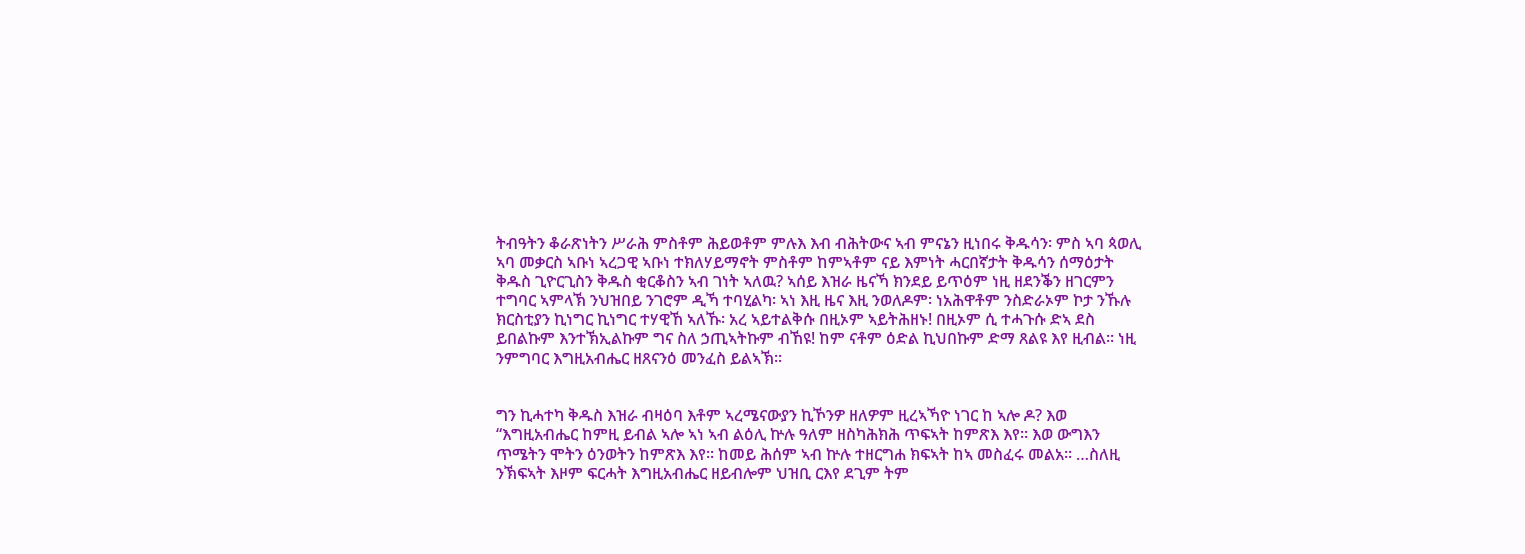ትብዓትን ቆራጽነትን ሥራሕ ምስቶም ሕይወቶም ምሉእ እብ ብሕትውና ኣብ ምናኔን ዚነበሩ ቅዱሳን፡ ምስ ኣባ ጳወሊ ኣባ መቃርስ ኣቡነ ኣረጋዊ ኣቡነ ተክለሃይማኖት ምስቶም ከምኣቶም ናይ እምነት ሓርበኛታት ቅዱሳን ሰማዕታት ቅዱስ ጊዮርጊስን ቅዱስ ቂርቆስን ኣብ ገነት ኣለዉ? ኣሰይ እዝራ ዜናኻ ክንደይ ይጥዕም ነዚ ዘደንቕን ዘገርምን ተግባር ኣምላኽ ንህዝበይ ንገሮም ዲኻ ተባሂልካ፡ ኣነ እዚ ዜና እዚ ንወለዶም፡ ነአሕዋቶም ንስድራኦም ኮታ ንኹሉ ክርስቲያን ኪነግር ኪነግር ተሃዊኸ ኣለኹ፡ አረ ኣይተልቅሱ በዚኦም ኣይትሕዘኑ! በዚኦም ሲ ተሓጉሱ ድኣ ደስ ይበልኩም እንተኽኢልኩም ግና ስለ ኃጢኣትኩም ብኸዩ! ከም ናቶም ዕድል ኪህበኩም ድማ ጸልዩ እየ ዚብል። ነዚ ንምግባር እግዚአብሔር ዘጸናንዕ መንፈስ ይልኣኽ።


ግን ኪሓተካ ቅዱስ እዝራ ብዛዕባ እቶም ኣረሜናውያን ኪኾንዎ ዘለዎም ዚረኣኻዮ ነገር ከ ኣሎ ዶ? እወ “እግዚአብሔር ከምዚ ይብል ኣሎ ኣነ ኣብ ልዕሊ ኵሉ ዓለም ዘስካሕክሕ ጥፍኣት ከምጽእ እየ። እወ ውግእን ጥሜትን ሞትን ዕንወትን ከምጽእ እየ። ከመይ ሕሰም ኣብ ኵሉ ተዘርግሐ ክፍኣት ከኣ መስፈሩ መልአ። …ስለዚ ንኽፍኣት እዞም ፍርሓት እግዚአብሔር ዘይብሎም ህዝቢ ርእየ ደጊም ትም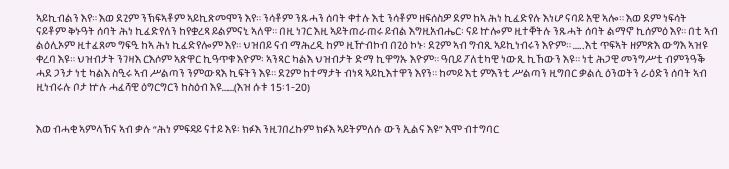ኣይኪብልን እየ። እወ ደጊም ንኽፍኣቶም ኣይኪጽመሞን እየ። ንሳቶም ንጹሓን ሰባት ቀተሉ እቲ ንሳቶም ዘፍሰስዎ ደም ከኣ ሕነ ኪፈድየሉ እነሆ ናባይ አዊ ኣሎ። እወ ደም ነፍሳት ናይቶም ቅኑዓት ሰባት ሕነ ኪፈድየለን ከየቋረጻ ይልምናኒ ኣለዋ። በዚ ነገር እዚ ኣይትጠራጠሩ ይብል እግዚአብሔር፡ ናይ ኵሎም ዚተቐትሉ ንጹሓት ሰባት ልማኖ ኪሰምዕ እየ። በቲ ኣብ ልዕሊኦም ዚተፈጸመ ግፍዒ ከኣ ሕነ ኪፈድየሎም እየ። ህዝበይ ናብ ማሕረዲ ከም ዚዅብኮብ በጊዕ ኮኑ፡ ደጊም ኣብ ግብጺ ኣይኪነብሩን እዮም። …..እቲ ጥፍኣት ዘምጽእ ውግእ ኣዝዩ ቀረባ እዩ። ህዝብታት ንገዛእ ርእሶም ኣጽዋር ኪዓጥቁ እዮም፡ ኣንጻር ካልእ ህዝብታት ድማ ኪዋግኡ እዮም። ዓቢይ ፖለቲካዊ ነውጺ ኪኸውን እዩ። ነቲ ሕጋዊ መንግሥቲ ብምንዓቕ ሓደ ጋንታ ነቲ ካልእ ስዒሩ ኣብ ሥልጣን ንምውጻእ ኪፍትን እዩ። ደጊም ከተማታት ብነጻ ኣይኪእተዋን እየን። ከመይ እቲ ምእንቲ ሥልጣን ዚግበር ቃልሲ ዕንወትን ራዕድን ሰባት ኣብ ዚነብሩሉ ቦታ ኵሉ ሓፈሻዊ ዕግርግርን ከስዕብ እዩ……(እዝ ሱቱ 15፡1-20)


እወ ብሓቂ ኣምላኽና ኣብ ቃሉ “ሕነ ምፍዳይ ናተይ እዩ፡ ክፉእ ንዚገበረኩም ክፉእ ኣይትምለሱ ውን ኢልና እዩ” እሞ ብተግባር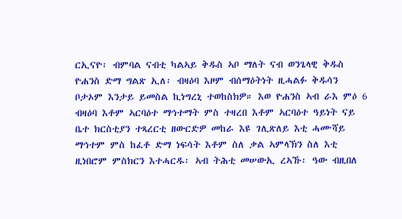ርኢናዮ፡ ብምባል ናብቲ ካልኣይ ቅዱስ ኣቦ ማለት ናብ ወንጌላዊ ቅዱስ ዮሐንስ ድማ ግልጽ ኢለ፡ ብዛዕባ እዞም ብሰማዕትነት ዚሓልፉ ቅዱሳን ቦታኦም እንታይ ይመስል ኪነግረኒ ተወከስክዎ። እወ ዮሐንስ ኣብ ራእ ምዕ 6 ብዛዕባ እቶም ኣርባዕተ ማኅተማት ምስ ተዛረበ እቶም ኣርባዕተ ዓይነት ናይ ቤተ ክርስቲያን ተጻረርቲ ዘውርድዎ መከራ እዩ ገሊጽለይ እቲ ሓሙሻይ ማኅተም ምስ ከፈቶ ድማ ነፍሳት እቶም ስለ ቃል ኣምላኽን ስለ እቲ ዚነበሮም ምስክርን እተሓርዱ፡ ኣብ ትሕቲ መሠውኢ ረኣኹ፡ ዓው ብዚበለ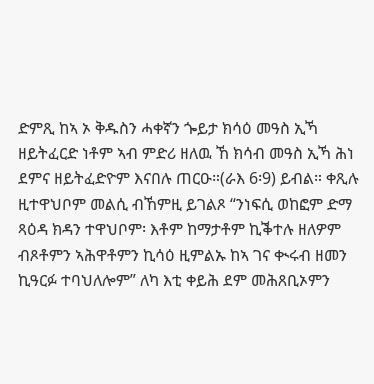ድምጺ ከኣ ኦ ቅዱስን ሓቀኛን ጐይታ ክሳዕ መዓስ ኢኻ ዘይትፈርድ ነቶም ኣብ ምድሪ ዘለዉ ኸ ክሳብ መዓስ ኢኻ ሕነ ደምና ዘይትፈድዮም እናበሉ ጠርዑ።(ራእ 6፡9) ይብል። ቀጺሉ ዚተዋህቦም መልሲ ብኸምዚ ይገልጾ “ንነፍሲ ወከፎም ድማ ጻዕዳ ክዳን ተዋህቦም፡ እቶም ከማታቶም ኪቕተሉ ዘለዎም ብጾቶምን ኣሕዋቶምን ኪሳዕ ዚምልኡ ከኣ ገና ቊሩብ ዘመን ኪዓርፉ ተባህለሎም” ለካ እቲ ቀይሕ ደም መሕጸቢኦምን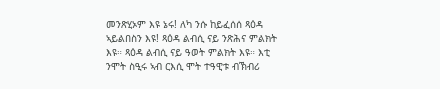መንጽሂኦም እዩ ኔሩ! ለካ ንሱ ከይፈሰሰ ጻዕዳ ኣይልበስን እዩ! ጻዕዳ ልብሲ ናይ ንጽሕና ምልክት እዩ። ጻዕዳ ልብሲ ናይ ዓወት ምልክት እዩ። እቲ ንሞት ስዒሩ ኣብ ርእሲ ሞት ተዓዊቱ ብኽብሪ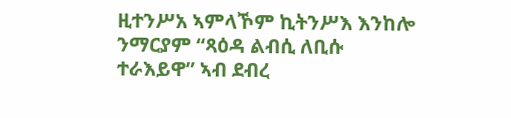ዚተንሥአ ኣምላኾም ኪትንሥእ እንከሎ ንማርያም “ጻዕዳ ልብሲ ለቢሱ ተራእይዋ” ኣብ ደብረ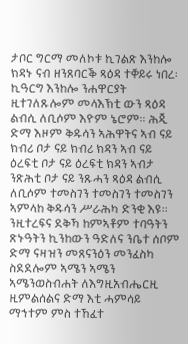ታቦር ግርማ መለኮቱ ኪገልጽ እንከሎ ክዳኑ ናብ ዘንጸባርቕ ጻዕዳ ተቐይሩ ነበረ፡ ኪዓርግ እንከሎ ንሐዋርያት ዚተገለጹሎም መላእኽቲ ውን ጻዕዳ ልብሲ ለቢሶም እዮም ኔሮም። ሕጂ ድማ እዞም ቅዱሳን ኣሕዋትና ኣብ ናይ ክብሪ ቦታ ናይ ክብሪ ክዳን ኣብ ናይ ዕረፍቲ ቦታ ናይ ዕረፍቲ ክዳን ኣብታ ንጽሕቲ ቦታ ናይ ንጹሓን ጻዕዳ ልብሲ ለቢሶም ተመስገን ተመስገን ተመስገን ኣምላከ ቅዱሳን ሥራሕካ ድንቂ እዩ። ንዚተረፍና ደቅኻ ከምኣቶም ተባዓትን ጽኑዓትን ኪንከውን ዓድለና ንቤተ ሰቦም ድማ ናዛዝን መጸናንዕን መንፈስካ ስደደሎም ኣሜን ኣሜን ኣሜንወስብሐት ለእግዚአብሔርዚ ዚምልሰልና ድማ እቲ ሓምሳይ ማኅተም ምስ ተኸፈተ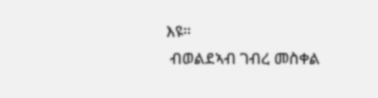እዩ።
 ብወልደኣብ ገብረ መስቀል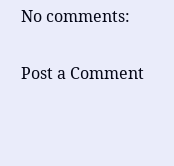No comments:

Post a Comment